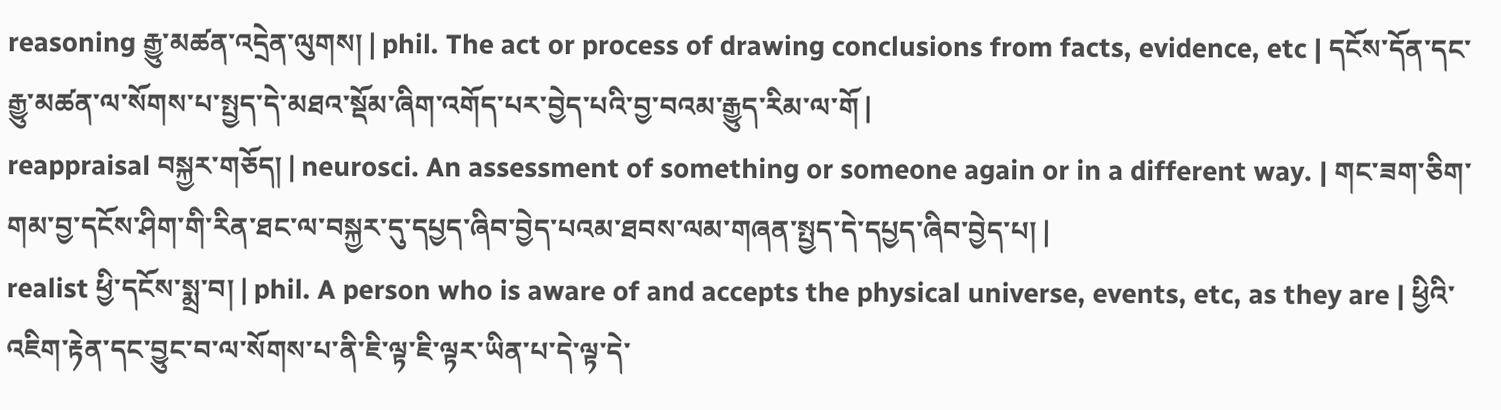reasoning རྒྱུ་མཚན་འདྲེན་ལུགས། | phil. The act or process of drawing conclusions from facts, evidence, etc | དངོས་དོན་དང་རྒྱུ་མཚན་ལ་སོགས་པ་སྤྱད་དེ་མཐའ་སྡོམ་ཞིག་འགོད་པར་བྱེད་པའི་བྱ་བའམ་རྒྱུད་རིམ་ལ་གོ |
reappraisal བསྐྱར་གཅོད། | neurosci. An assessment of something or someone again or in a different way. | གང་ཟག་ཅིག་གམ་བྱ་དངོས་ཤིག་གི་རིན་ཐང་ལ་བསྐྱར་དུ་དཔྱད་ཞིབ་བྱེད་པའམ་ཐབས་ལམ་གཞན་སྤྱད་དེ་དཔྱད་ཞིབ་བྱེད་པ། |
realist ཕྱི་དངོས་སྨྲ་བ། | phil. A person who is aware of and accepts the physical universe, events, etc, as they are | ཕྱིའི་འཇིག་རྟེན་དང་བྱུང་བ་ལ་སོགས་པ་ནི་ཇི་ལྟ་ཇི་ལྟར་ཡིན་པ་དེ་ལྟ་དེ་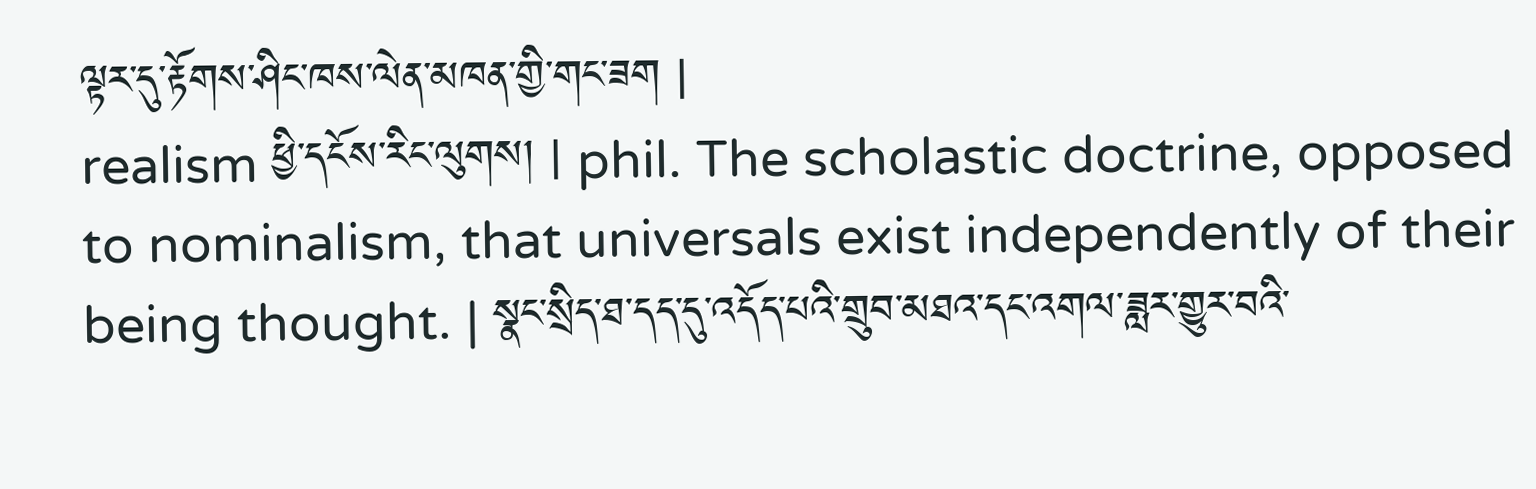ལྟར་དུ་རྟོགས་ཤིང་ཁས་ལེན་མཁན་གྱི་གང་ཟག |
realism ཕྱི་དངོས་རིང་ལུགས། | phil. The scholastic doctrine, opposed to nominalism, that universals exist independently of their being thought. | སྣང་སྲིད་ཐ་དད་དུ་འདོད་པའི་གྲུབ་མཐའ་དང་འགལ་ཟླར་གྱུར་བའི་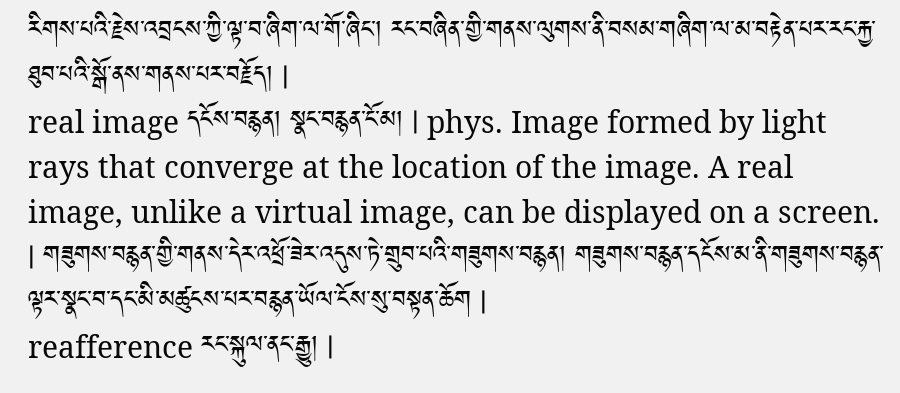རིགས་པའི་རྗེས་འབྲངས་ཀྱི་ལྟ་བ་ཞིག་ལ་གོ་ཞིང་། རང་བཞིན་གྱི་གནས་ལུགས་ནི་བསམ་གཞིག་ལ་མ་བརྟེན་པར་རང་རྐྱ་ཐུབ་པའི་སྒོ་ནས་གནས་པར་བརྗོད། |
real image དངོས་བརྙན། སྣང་བརྙན་ངོ་མ། | phys. Image formed by light rays that converge at the location of the image. A real image, unlike a virtual image, can be displayed on a screen. | གཟུགས་བརྙན་གྱི་གནས་དེར་འཕྲོ་ཟེར་འདུས་ཏེ་གྲུབ་པའི་གཟུགས་བརྙན། གཟུགས་བརྙན་དངོས་མ་ནི་གཟུགས་བརྙན་ལྟར་སྣང་བ་དང་མི་མཚུངས་པར་བརྙན་ཡོལ་ངོས་སུ་བསྟན་ཆོག |
reafference རང་སྐུལ་ནང་རྒྱུ། |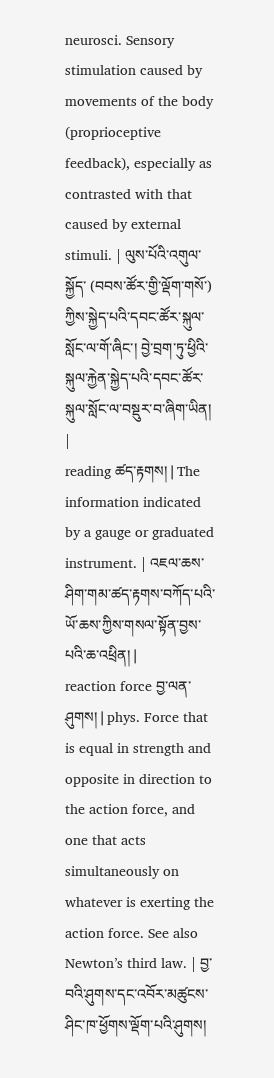neurosci. Sensory stimulation caused by movements of the body (proprioceptive feedback), especially as contrasted with that caused by external stimuli. | ལུས་པོའི་འགུལ་སྐྱོད་ (བབས་ཚོར་གྱི་ལྡོག་གསོ་) ཀྱིས་སྐྱེད་པའི་དབང་ཚོར་སྐུལ་སློང་ལ་གོ་ཞིང་། བྱེ་བྲག་ཏུ་ཕྱིའི་སྐུལ་རྐྱེན་སྐྱེད་པའི་དབང་ཚོར་སྐུལ་སློང་ལ་བསྡུར་བ་ཞིག་ཡིན། |
reading ཚད་རྟགས། | The information indicated by a gauge or graduated instrument. | འཇལ་ཆས་ཤིག་གམ་ཚད་རྟགས་བཀོད་པའི་ཡོ་ཆས་ཀྱིས་གསལ་སྟོན་བྱས་པའི་ཆ་འཕྲིན། |
reaction force བྱ་ལན་ཤུགས། | phys. Force that is equal in strength and opposite in direction to the action force, and one that acts simultaneously on whatever is exerting the action force. See also Newton’s third law. | བྱ་བའི་ཤུགས་དང་འབོར་མཚུངས་ཤིང་ཁ་ཕྱོགས་ལྡོག་པའི་ཤུགས།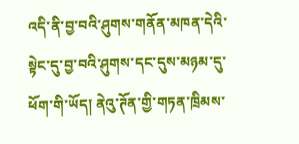འདི་ནི་བྱ་བའི་ཤུགས་གནོན་མཁན་དེའི་སྟེང་དུ་བྱ་བའི་ཤུགས་དང་དུས་མཉམ་དུ་ཕོག་གི་ཡོད། ནེའུ་ཊོན་གྱི་གཏན་ཁྲིམས་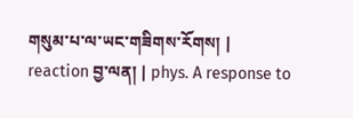གསུམ་པ་ལ་ཡང་གཟིགས་རོགས། |
reaction བྱ་ལན། | phys. A response to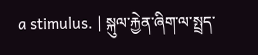a stimulus. | སྐུལ་རྐྱེན་ཞིག་ལ་སྤྲད་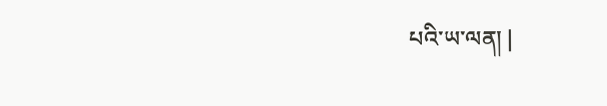པའི་ཡ་ལན། |